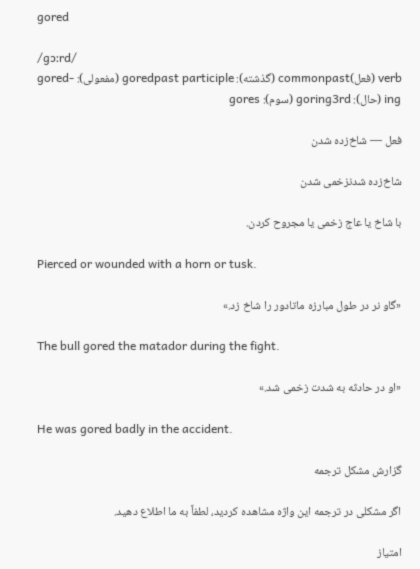gored

/ɡɔːrd/
verb (فعل)commonpast (گذشته): goredpast participle (مفعولی): gored-ing (حال): goring3rd (سوم): gores

فعل — شاخ‌زده شدن

شاخ‌زده شدنزخمی شدن

با شاخ یا عاج زخمی یا مجروح کردن.

Pierced or wounded with a horn or tusk.

«گاو نر در طول مبارزه ماتادور را شاخ زد.»

The bull gored the matador during the fight.

«او در حادثه به شدت زخمی شد.»

He was gored badly in the accident.

گزارش مشکل ترجمه

اگر مشکلی در ترجمه این واژه مشاهده کردید، لطفاً به ما اطلاع دهید.

امتیاز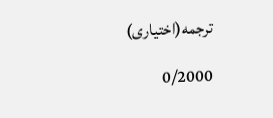ترجمه(اختیاری)

0/2000